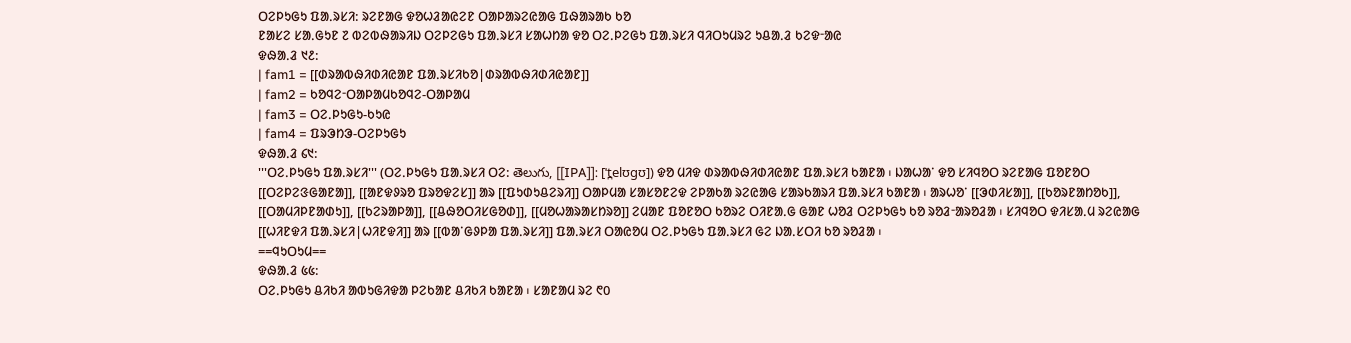ᱛᱮᱞᱩᱜᱩ ᱯᱟᱹᱨᱥᱤ: ᱨᱮᱱᱟᱜ ᱫᱚᱦᱲᱟᱭᱮᱱ ᱛᱟᱞᱟᱨᱮᱭᱟᱜ ᱯᱷᱟᱨᱟᱠ ᱠᱚ
ᱱᱟᱥᱮ ᱥᱟᱹᱜᱩᱱ ᱗ ᱵᱮᱵᱷᱟᱨᱤᱡ ᱛᱮᱞᱮᱜᱩ ᱯᱟᱹᱨᱥᱤ ᱥᱟᱦᱴᱟ ᱫᱚ ᱛᱮᱹᱞᱮᱜᱩ ᱯᱟᱹᱨᱥᱤ ᱧᱤᱛᱩᱢᱨᱮ ᱩᱪᱟᱹᱲ ᱠᱮᱫᱼᱟᱭ
ᱫᱷᱟᱹᱲ ᱑᱒:
| fam1 = [[ᱰᱨᱟᱵᱷᱤᱰᱤᱭᱟᱱ ᱯᱟᱹᱨᱥᱤᱠᱚ|ᱰᱨᱟᱵᱷᱤᱰᱤᱭᱟᱱ]]
| fam2 = ᱠᱚᱧᱮᱼᱛᱟᱞᱟᱢᱠᱚᱧᱮ-ᱛᱟᱞᱟᱢ
| fam3 = ᱛᱮᱹᱞᱩᱜᱩ-ᱠᱩᱭ
| fam4 = ᱯᱨᱳᱴᱳ-ᱛᱮᱞᱩᱜᱩ
ᱫᱷᱟᱹᱲ ᱔᱑:
'''ᱛᱮᱹᱞᱩᱜᱩ ᱯᱟᱹᱨᱥᱤ''' (ᱛᱮᱹᱞᱩᱜᱩ ᱯᱟᱹᱨᱥᱤ ᱛᱮ: తెలుగు, [[IPA]]: [ˈt̪elʊgʊ]) ᱫᱚ ᱢᱤᱫ ᱰᱨᱟᱵᱷᱤᱰᱤᱭᱟᱱ ᱯᱟᱹᱨᱥᱤ ᱠᱟᱱᱟ ᱾ ᱡᱟᱦᱟᱸ ᱫᱚ ᱥᱤᱧᱚᱛ ᱨᱮᱱᱟᱜ ᱯᱚᱱᱚᱛ [[ᱛᱮᱞᱮᱝᱜᱟᱱᱟ]], [[ᱟᱱᱫᱽᱨᱚ ᱯᱨᱚᱫᱮᱥ]] ᱟᱨ [[ᱯᱩᱰᱩᱪᱮᱨᱤ]] ᱛᱟᱞᱢᱟ ᱥᱟᱥᱚᱱᱮᱫ ᱮᱞᱟᱠᱟ ᱨᱮᱭᱟᱜ ᱥᱟᱨᱠᱟᱨᱤ ᱯᱟᱹᱨᱥᱤ ᱠᱟᱱᱟ ᱾ ᱟᱨᱦᱚᱸ [[ᱳᱰᱤᱥᱟ]], [[ᱠᱚᱨᱱᱟᱴᱚᱠ]], [[ᱛᱟᱢᱤᱞᱱᱟᱰᱩ]], [[ᱠᱮᱨᱟᱞᱟ]], [[ᱪᱷᱚᱛᱤᱥᱜᱚᱰ]], [[ᱢᱚᱦᱟᱨᱟᱥᱴᱨᱚ]] ᱮᱢᱟᱱ ᱯᱚᱱᱚᱛ ᱠᱚᱨᱮ ᱛᱤᱱᱟᱹᱜ ᱜᱟᱱ ᱦᱚᱲ ᱛᱮᱞᱩᱜᱩ ᱠᱚ ᱨᱚᱲᱼᱟᱨᱚᱲᱟ ᱾ ᱥᱤᱧᱚᱛ ᱫᱤᱥᱟᱹᱢ ᱨᱮᱭᱟᱜ [[ᱦᱤᱱᱫᱤ ᱯᱟᱹᱨᱥᱤ|ᱦᱤᱱᱫᱤ]] ᱟᱨ [[ᱵᱟᱸᱜᱽᱞᱟ ᱯᱟᱹᱨᱥᱤ]] ᱯᱟᱹᱨᱥᱤ ᱛᱟᱭᱚᱢ ᱛᱮᱹᱞᱩᱜᱩ ᱯᱟᱹᱨᱥᱤ ᱜᱮ ᱡᱟᱹᱥᱛᱤ ᱠᱚ ᱨᱚᱲᱟ ᱾
==ᱧᱩᱛᱩᱢ==
ᱫᱷᱟᱹᱲ ᱕᱕:
ᱛᱮᱹᱞᱩᱜᱩ ᱪᱤᱠᱤ ᱟᱵᱩᱜᱤᱫᱟ ᱞᱮᱠᱟᱱ ᱪᱤᱠᱤ ᱠᱟᱱᱟ ᱾ ᱥᱟᱱᱟᱢ ᱨᱮ ᱖0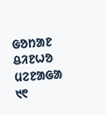ᱜᱚᱴᱟᱱ ᱪᱤᱱᱦᱚ ᱢᱮᱱᱟᱜᱟ ᱑᱖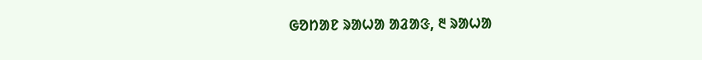ᱜᱚᱴᱟᱱ ᱨᱟᱦᱟ ᱟᱲᱟᱝ, ᱓ ᱨᱟᱦᱟ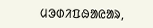ᱢᱳᱰᱤᱯᱷᱟᱭᱟᱨ,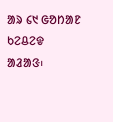ᱟᱨ ᱔᱑ ᱜᱚᱴᱟᱱ ᱠᱮᱪᱮᱫ ᱟᱲᱟᱝ᱾